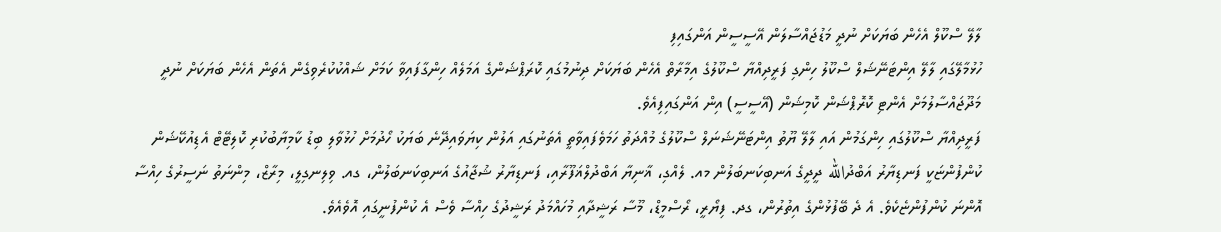ލާލޭ ސްކޫލް އެހެން ބަޔަކަށް ނުދީ މަޑުޖައްސާލަން އޭސީސީން އަންގައިފި
ހުޅުމާލޭގައި ލާލޭ އިންޓަނޭޝަލް ސްކޫލު ހިންގި ފަރީދިއްޔާ ސްކޫލުގެ އިމާރާތް އެހެން ބަޔަކަށް ދިނުމުގައި ކޮރަޕްޝަންގެ އަމަލެއް ހިންގާފައިވާ ކަމަށް ޝައްކުކުރެވިގެން އެތަން އެހެން ބަޔަކަށް ނުދީ މަދޫޖައްސާލުމަށް އެންޓި ކޮރޮޕްޝަން ކޮމިޝަން (އޭސީސީ) އިން އަންގައިފިއެވެ.
ފަރީދިއްޔާ ސްކޫލުގައި ހިންގަމުން އައި ލާލޭ ޔޫތު އިންޓަނޭޝަނަލް ސްކޫލުގެ މުއްދަތު ހަމަވެފައިވާތީ އެތަނުގައި އަލުން ކިޔަވައިދޭނެ ބަޔަކު ހޯދުމަށް ހުޅުވާލި ބިޑު ކާމިޔާބުކުރި ކޮލިޓޭޓް އެޑިއުކޭޝަން ކުންފުންޏަކީ ފަނޑިޔާރު އަބްދުالله ދީދީގެ އަނބިކަނބަލުން މއ. ލެއްގި، ޣާނިޔާ އަބްދުލްޣަފޫރާއި، ފަނޑިޔާރު ޝުޖާއުގެ އަނބިކަނބަލުން، ގއ. ވިލިނގިލީ، މިރާޒް، މިންނަތު ނަސީރުގެ ހިއްސާ އޮންނަ ކުންފުންޏެކެވެ. އެ ދެ ބޭފުޅުންގެ އިތުރުން، ގދ. ފިޔޯރީ، ރޯސްމީޑް، މޫސާ ރަޝީދާއި މުހައްމަދު ރަޝީދުގެ ހިއްސާ ވެސް އެ ކުންފުނީގައި އޮވެއެވެ.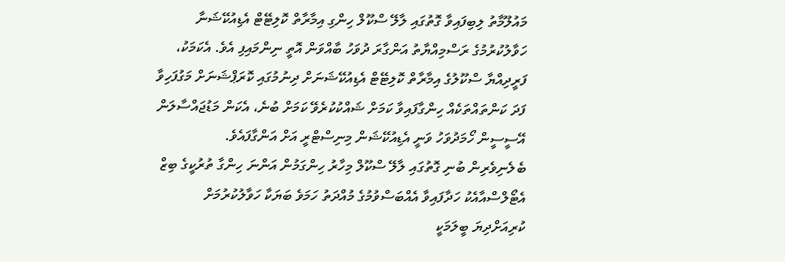މައުލޫމާތު ލިބިފައިވާ ގޮތުގައި ލާލޭ ސްކޫލް ހިންގި އިމާރާތް ކޮލިޓޭޓް އެޑިއުކޭޝަނާ ހަވާލުކުރުމުގެ ރަސްމިއްޔާތު އަންގާރަ ދުވަހު ބާއްވަން އޮތީ ނިންމައިފި އެވެ. އެކަމަކު، ފަރީދިއްޔާ ސްކޫލުގެ އިމާރާތް ކޮލިޓޭޓް އެޑިއުކޭޝަނަށް ދިނުމުގައި ކޮރަޕްޝަނަށް މަގުފަހިވާ ފަދަ ކަންތައްތަކެއް ހިންގާފައިވާ ކަމަށް ޝައްކުކުރެވޭ ކަމަށް ބުނެ، އެކަން މަޑުޖައްސާލަން އޭސީސީން ހޯމަދުވަހު ވަނީ އެޑިއުކޭޝަން މިނިސްޓްރީ އަށް އަންގާފައެވެ.
ބެލެނިވެރިން ބުނި ގޮތުގައި ލާލޭ ސްކޫލް މިހާރު ހިންގަމުން އަންނަ ހިންގާ ތުރުކީގެ ބިޒް އެޓޯލްސްއާއެކު ހަދާފައިވާ އެއްބަސްވުމުގެ މުއްދަތު ހަމަވެ ބަޔަކާ ހަވާލުކުރުމަށް ކުރިއަށްދިޔަ ބީލަމަކީ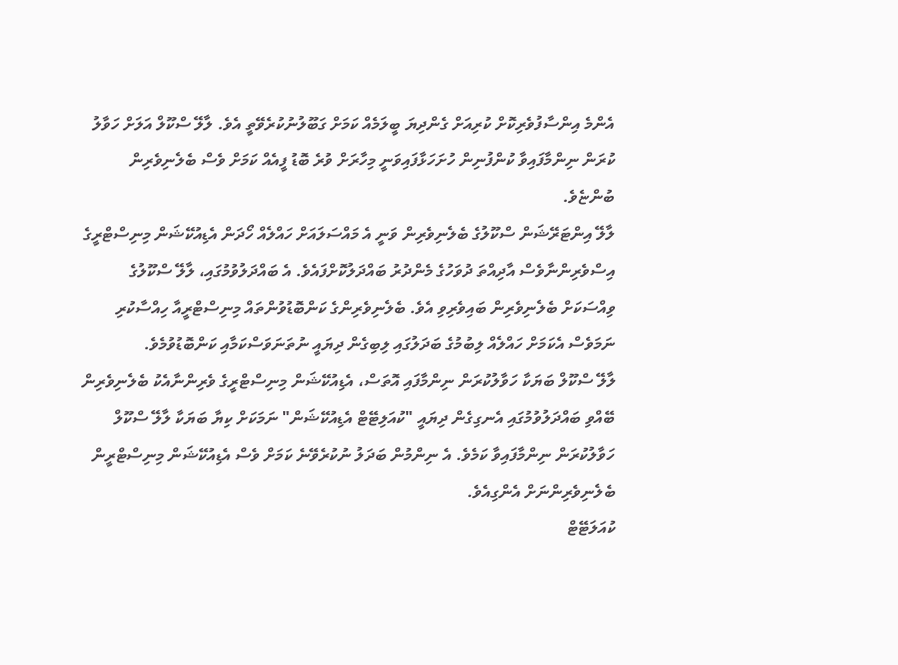އެންމެ އިންސާފުވެރިކޮށް ކުރިއަށް ގެންދިޔަ ބީލަމެއް ކަމަށް ގަބޫލުނުކުރެވޭތީ އެވެ. ލާލޭ ސްކޫލް އަލަށް ހަވާލު ކުރަން ނިންމާފައިވާ ކުންފުނިން ހުށަހަޅާފައިވަނީ މިހާރަށް ވުރެ ބޮޑު ފީއެއް ކަމަށް ވެސް ބެލެނިވެރިން ބުންޏެވެ.
ލާލޭ އިންޓަރޭޝަން ސްކޫލުގެ ބެލެނިވެރިން ވަނީ އެ މައްސަލައަށް ހައްލެއް ހޯދަން އެޑިއުކޭޝަން މިނިސްޓްރީގެ އިސްވެރިންނާވެސް އާދިއްތަ ދުވަހުގެ މެންދުރު ބައްދަލުކޮށްފައެވެ. އެ ބައްދަލުވުމުގައި، ލާލޭ ސްކޫލުގެ ވިއްސަކަށް ބެލެނިވެރިން ބައިވެރިވި އެވެ. ބެލެނިވެރިންގެ ކަންބޮޑުވުންތައް މިނިސްޓްރީއާ ހިއްސާކުރި ނަމަވެސް އެކަމަށް ހައްލެއް ލިބުމުގެ ބަދަލުގައި ލިބިގެން ދިޔައީ ނުތަނަވަސްކަމާއި ކަންބޮޑުވުމެވެ.
ލާލޭ ސްކޫލް ބަޔަކާ ހަވާލުކުރަން ނިންމާފައި އޮތަސް، އެޑިއުކޭޝަން މިނިސްޓްރީގެ ވެރިންނާއެކު ބެލެނިވެރިން ބޭއްވި ބައްދަލުވުމުގައި އެނގިގެން ދިޔައީ "ކުއަލިޓޭޓް އެޑިއުކޭޝަން" ނަމަކަށް ކިޔާ ބަޔަކާ ލާލޭ ސްކޫލް ހަވާލުކުރަން ނިންމާފައިވާ ކަމެވެ. އެ ނިންމުން ބަދަލު ނުކުރެވޭނެ ކަމަށް ވެސް އެޑިއުކޭޝަން މިނިސްޓްރީން ބެލެނިވެރިންނަށް އެންގިއެވެ.
ކުއަލަޓޭޓް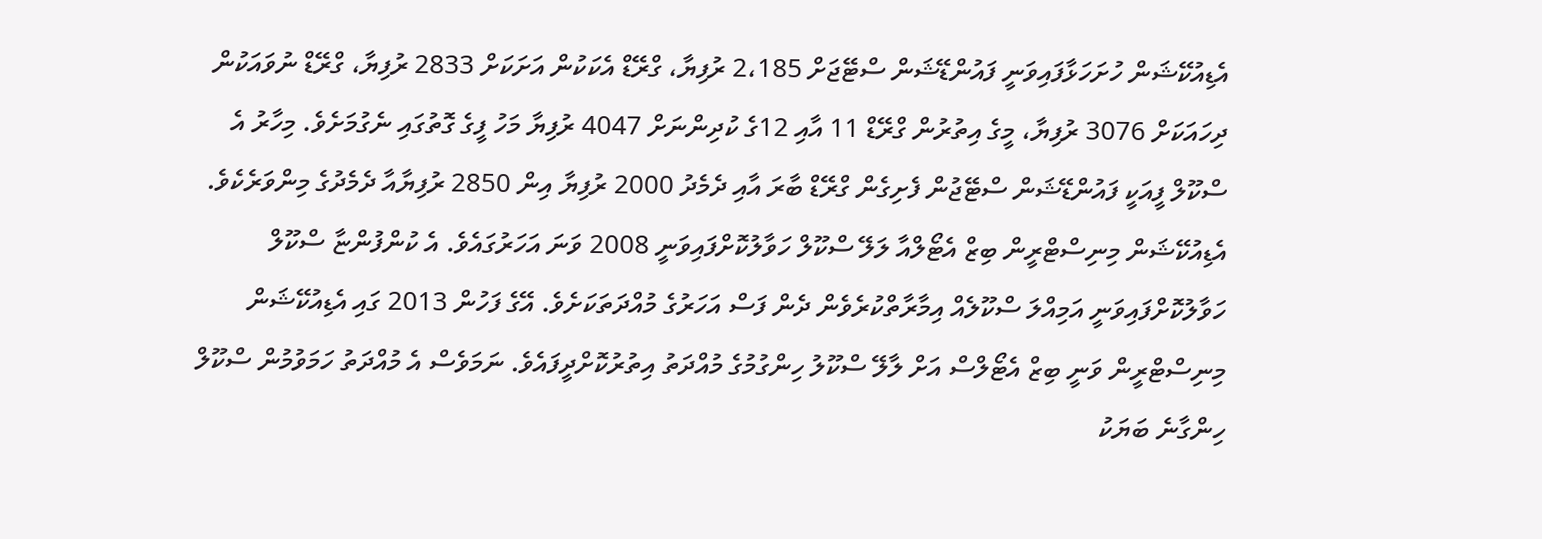އެޑިއުކޭޝަން ހުށަހަޅާފައިވަނީ ފައުންޑޭޝަން ސްޓޭޖަށް 2،185 ރުފިޔާ، ގްރޭޑް އެކަކުން އަށަކަށް 2833 ރުފިޔާ، ގްރޭޑް ނުވައަކުން ދިހައަކަށް 3076 ރުފިޔާ، މީގެ އިތުރުން ގްރޭޑް 11 އާއި 12ގެ ކުދިންނަށް 4047 ރުފިޔާ މަހު ފީގެ ގޮތުގައި ނެގުމަށެވެ. މިހާރު އެ ސްކޫލް ފީއަކީ ފައުންޑޭޝަން ސްޓޭޖުން ފެށިގެން ގްރޭޑް ބާރަ އާއި ދެމެދު 2000 ރުފިޔާ އިން 2850 ރުފިޔާއާ ދެމެދުގެ މިންވަރެކެވެ.
އެޑިއުކޭޝަން މިނިސްޓްރީން ބިޒް އެޓޯލްއާ ލަލޭ ސްކޫލް ހަވާލުކޮށްފައިވަނީ 2008 ވަނަ އަހަރުގައެވެ. އެ ކުންފުންޏާ ސްކޫލް ހަވާލުކޮށްފައިވަނީ އަމިއްލަ ސްކޫލެއް އިމާރާތްކުރެވެން ދެން ފަސް އަހަރުގެ މުއްދަތަކަށެވެ. އޭގެ ފަހުން 2013 ގައި އެޑިއުކޭޝަން މިނިސްޓްރީން ވަނީ ބިޒް އެޓޯލްސް އަށް ލާލޭ ސްކޫލު ހިންގުމުގެ މުއްދަތު އިތުރުކޮށްދީފައެވެ. ނަމަވެސް އެ މުއްދަތު ހަމަވުމުން ސްކޫލް ހިންގާނެ ބަޔަކު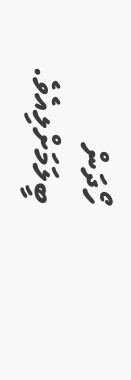ހޯދަން ބީލަމަށްލިއެވެ.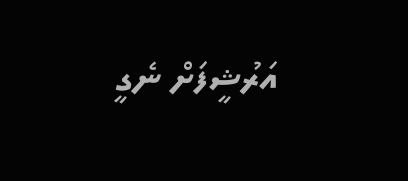އަރުޝީފަށް ނެގީ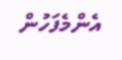އެންމެފަހުން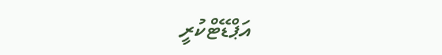އަޕްޑޭޓްކުރީ